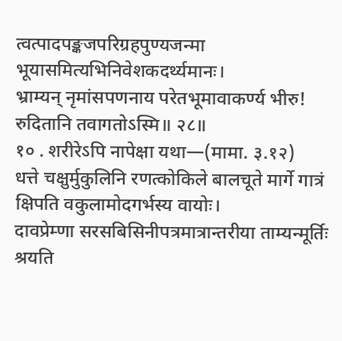त्वत्पादपङ्कजपरिग्रहपुण्यजन्मा भूयासमित्यभिनिवेशकदर्थ्यमानः।
भ्राम्यन् नृमांसपणनाय परेतभूमावाकर्ण्य भीरु! रुदितानि तवागतोऽस्मि॥ २८॥
१० . शरीरेऽपि नापेक्षा यथा—(मामा. ३.१२)
धत्ते चक्षुर्मुकुलिनि रणत्कोकिले बालचूते मार्गे गात्रं क्षिपति वकुलामोदगर्भस्य वायोः।
दावप्रेम्णा सरसबिसिनीपत्रमात्रान्तरीया ताम्यन्मूर्तिः श्रयति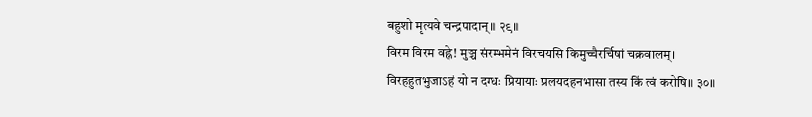बहुशो मृत्यवे चन्द्रपादान्॥ २९॥
विरम विरम वह्ने! मुञ्च संरम्भमेनं विरचयसि किमुच्चैरर्चिषां चक्रवालम्।
विरहहुतभुजाऽहं यो न दग्धः प्रियायाः प्रलयदहनभासा तस्य किं त्वं करोषि॥ ३०॥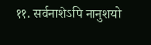११. सर्वनाशेऽपि नानुशयो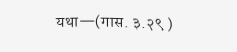यथा—(गास. ३.२९ )